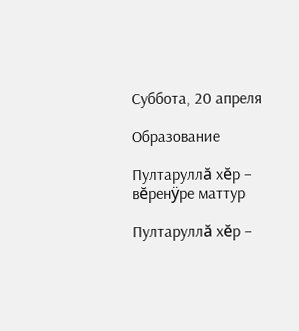Суббота, 20 апреля

Образование

Пултаруллă хĕр – вĕренÿре маттур

Пултаруллă хĕр –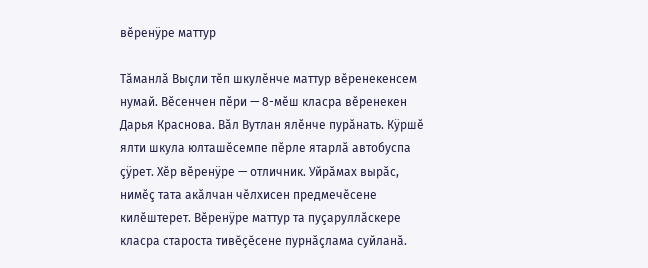вĕренÿре маттур

Тăманлă Выçли тĕп шкулĕнче маттур вĕренекенсем нумай. Вĕсенчен пĕри — 8-мĕш класра вĕренекен Дарья Краснова. Вăл Вутлан ялĕнче пурăнать. Кÿршĕ ялти шкула юлташĕсемпе пĕрле ятарлă автобуспа çÿрет. Хĕр вĕренÿре — отличник. Уйрăмах вырăс, нимĕç тата акăлчан чĕлхисен предмечĕсене килĕштерет. Вĕренÿре маттур та пуçаруллăскере класра староста тивĕçĕсене пурнăçлама суйланă.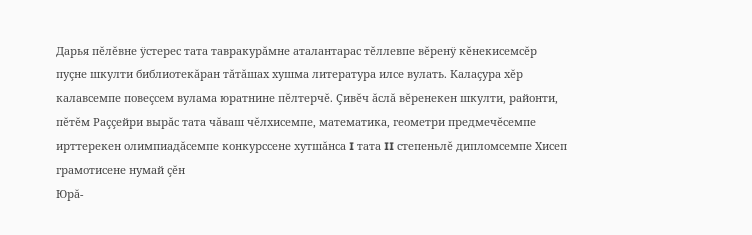Дарья пĕлĕвне ÿстерес тата тавракурăмне аталантарас тĕллевпе вĕренÿ кĕнекисемсĕр пуçне шкулти библиотекăран тăтăшах хушма литература илсе вулать. Калаçура хĕр калавсемпе повеçсем вулама юратнине пĕлтерчĕ. Çивĕч ăслă вĕренекен шкулти, районти, пĕтĕм Раççейри вырăс тата чăваш чĕлхисемпе, математика, геометри предмечĕсемпе ирттерекен олимпиадăсемпе конкурссене хутшăнса I тата II степеньлĕ дипломсемпе Хисеп грамотисене нумай çĕн
Юрă-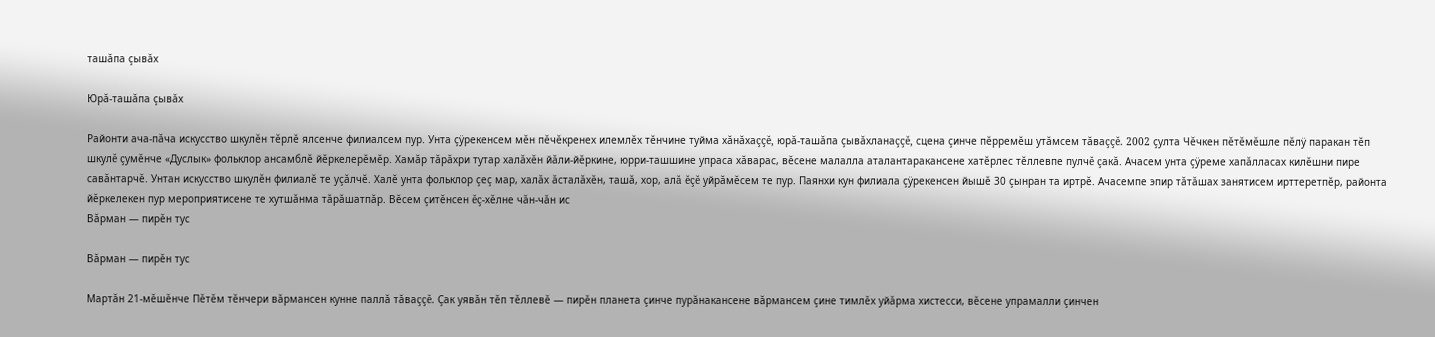ташăпа çывăх

Юрă-ташăпа çывăх

Районти ача-пăча искусство шкулĕн тĕрлĕ ялсенче филиалсем пур. Унта çÿрекенсем мĕн пĕчĕкренех илемлĕх тĕнчине туйма хăнăхаççĕ, юрă-ташăпа çывăхланаççĕ, сцена çинче пĕрремĕш утăмсем тăваççĕ. 2002 çулта Чĕчкен пĕтĕмĕшле пĕлÿ паракан тĕп шкулĕ çумĕнче «Дуслык» фольклор ансамблĕ йĕркелерĕмĕр. Хамăр тăрăхри тутар халăхĕн йăли-йĕркине, юрри-ташшине упраса хăварас, вĕсене малалла аталантаракансене хатĕрлес тĕллевпе пулчĕ çакă. Ачасем унта çÿреме хапăлласах килĕшни пире савăнтарчĕ. Унтан искусство шкулĕн филиалĕ те уçăлчĕ. Халĕ унта фольклор çеç мар, халăх ăсталăхĕн, ташă, хор, алă ĕçĕ уйрăмĕсем те пур. Паянхи кун филиала çÿрекенсен йышĕ 30 çынран та иртрĕ. Ачасемпе эпир тăтăшах занятисем ирттеретпĕр, районта йĕркелекен пур мероприятисене те хутшăнма тăрăшатпăр. Вĕсем çитĕнсен ĕç-хĕлне чăн-чăн ис
Вăрман — пирĕн тус

Вăрман — пирĕн тус

Мартăн 21-мĕшĕнче Пĕтĕм тĕнчери вăрмансен кунне паллă тăваççĕ. Çак уявăн тĕп тĕллевĕ — пирĕн планета çинче пурăнакансене вăрмансем çине тимлĕх уйăрма хистесси, вĕсене упрамалли çинчен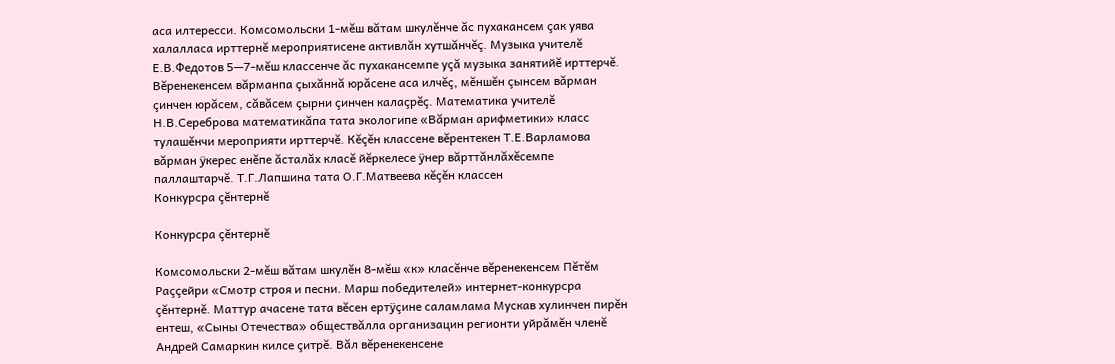аса илтересси. Комсомольски 1-мĕш вăтам шкулĕнче ăс пухакансем çак уява халалласа ирттернĕ мероприятисене активлăн хутшăнчĕç. Музыка учителĕ Е.В.Федотов 5—7-мĕш классенче ăс пухакансемпе уçă музыка занятийĕ ирттерчĕ. Вĕренекенсем вăрманпа çыхăннă юрăсене аса илчĕç, мĕншĕн çынсем вăрман çинчен юрăсем, сăвăсем çырни çинчен калаçрĕç. Математика учителĕ Н.В.Сереброва математикăпа тата экологипе «Вăрман арифметики» класс тулашĕнчи мероприяти ирттерчĕ. Кĕçĕн классене вĕрентекен Т.Е.Варламова вăрман ÿкерес енĕпе ăсталăх класĕ йĕркелесе ÿнер вăрттăнлăхĕсемпе паллаштарчĕ. Т.Г.Лапшина тата О.Г.Матвеева кĕçĕн классен
Конкурсра çĕнтернĕ

Конкурсра çĕнтернĕ

Комсомольски 2-мĕш вăтам шкулĕн 8-мĕш «к» класĕнче вĕренекенсем Пĕтĕм Раççейри «Смотр строя и песни. Марш победителей» интернет-конкурсра çĕнтернĕ. Маттур ачасене тата вĕсен ертÿçине саламлама Мускав хулинчен пирĕн ентеш, «Сыны Отечества» обществăлла организацин регионти уйрăмĕн членĕ Андрей Самаркин килсе çитрĕ. Вăл вĕренекенсене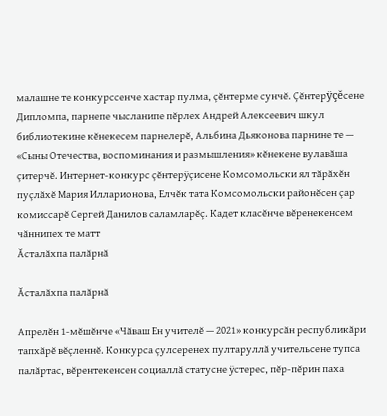малашне те конкурссенче хастар пулма, çĕнтерме сунчĕ. Çĕнтерÿçĕсене Дипломпа, парнепе чысланипе пĕрлех Андрей Алексеевич шкул библиотекине кĕнекесем парнелерĕ, Альбина Дьяконова парнине те — «Сыны Отечества, воспоминания и размышления» кĕнекене вулавăша çитерчĕ. Интернет-конкурс çĕнтерÿçисене Комсомольски ял тăрăхĕн пуçлăхĕ Мария Илларионова, Елчĕк тата Комсомольски районĕсен çар комиссарĕ Сергей Данилов саламларĕç. Кадет класĕнче вĕренекенсем чăннипех те матт
Ăсталăхпа палăрнă

Ăсталăхпа палăрнă

Апрелĕн 1-мĕшĕнче «Чăваш Ен учителĕ — 2021» конкурсăн республикăри тапхăрĕ вĕçленнĕ. Конкурса çулсеренех пултаруллă учительсене тупса палăртас, вĕрентекенсен социаллă статусне ÿстерес, пĕр-пĕрин паха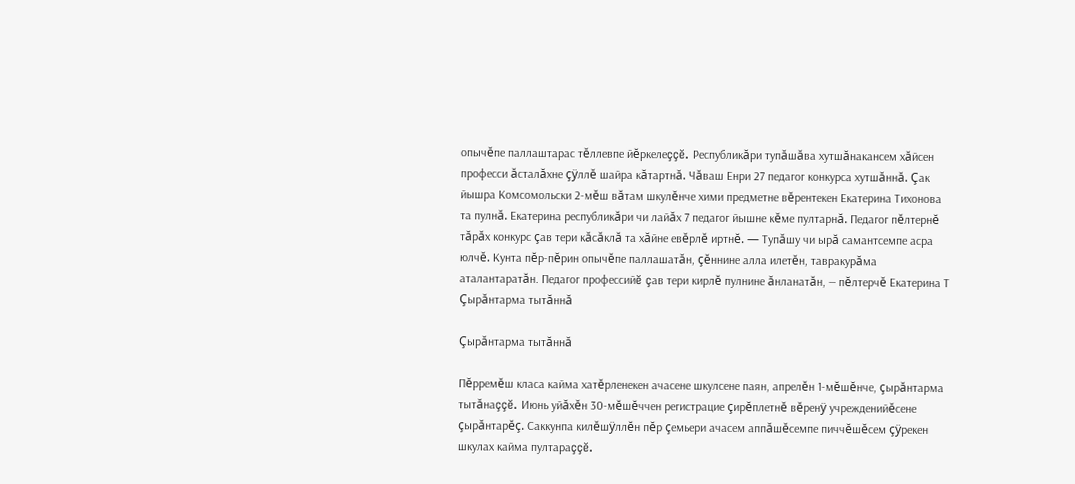опычĕпе паллаштарас тĕллевпе йĕркелеççĕ. Республикăри тупăшăва хутшăнакансем хăйсен професси ăсталăхне çÿллĕ шайра кăтартнă. Чăваш Енри 27 педагог конкурса хутшăннă. Çак йышра Комсомольски 2-мĕш вăтам шкулĕнче хими предметне вĕрентекен Екатерина Тихонова та пулнă. Екатерина республикăри чи лайăх 7 педагог йышне кĕме пултарнă. Педагог пĕлтернĕ тăрăх конкурс çав тери кăсăклă та хăйне евĕрлĕ иртнĕ. — Тупăшу чи ырă самантсемпе асра юлчĕ. Кунта пĕр-пĕрин опычĕпе паллашатăн, çĕннине алла илетĕн, тавракурăма аталантаратăн. Педагог профессийĕ çав тери кирлĕ пулнине ăнланатăн, — пĕлтерчĕ Екатерина Т
Çырăнтарма тытăннă

Çырăнтарма тытăннă

Пĕрремĕш класа кайма хатĕрленекен ачасене шкулсене паян, апрелĕн 1-мĕшĕнче, çырăнтарма тытăнаççĕ. Июнь уйăхĕн 30-мĕшĕччен регистрацие çирĕплетнĕ вĕренÿ учрежденийĕсене çырăнтарĕç. Саккунпа килĕшÿллĕн пĕр çемьери ачасем аппăшĕсемпе пиччĕшĕсем çÿрекен шкулах кайма пултараççĕ.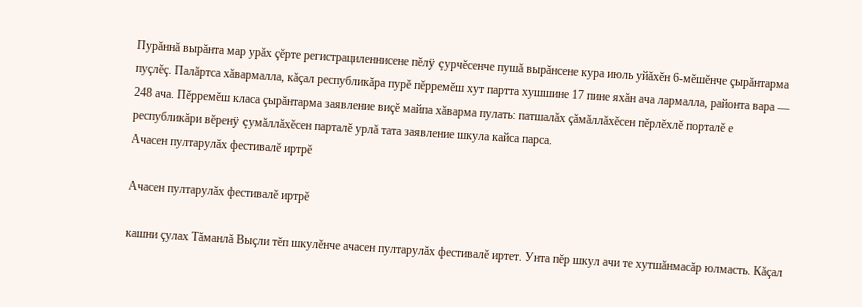Пурăннă вырăнта мар урăх çĕрте регистрациленнисене пĕлÿ çурчĕсенче пушă вырăнсене кура июль уйăхĕн 6-мĕшĕнче çырăнтарма пуçлĕç. Палăртса хăвармалла, кăçал республикăра пурĕ пĕрремĕш хут партта хушшине 17 пине яхăн ача лармалла, районта вара — 248 ача. Пĕрремĕш класа çырăнтарма заявление виçĕ майпа хăварма пулать: патшалăх çăмăллăхĕсен пĕрлĕхлĕ порталĕ е республикăри вĕренÿ çумăллăхĕсен парталĕ урлă тата заявление шкула кайса парса.
Ачасен пултарулăх фестивалĕ иртрĕ

Ачасен пултарулăх фестивалĕ иртрĕ

кашни çулах Тăманлă Выçли тĕп шкулĕнче ачасен пултарулăх фестивалĕ иртет. Унта пĕр шкул ачи те хутшăнмасăр юлмасть. Кăçал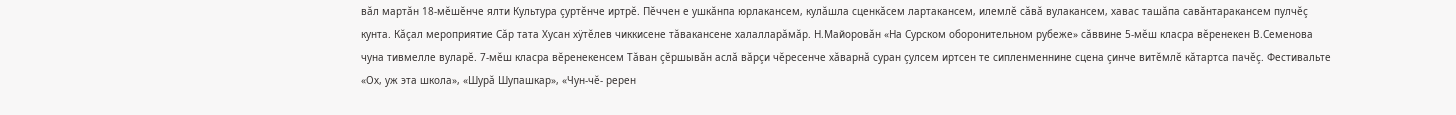вăл мартăн 18-мĕшĕнче ялти Культура çуртĕнче иртрĕ. Пĕччен е ушкăнпа юрлакансем, кулăшла сценкăсем лартакансем, илемлĕ сăвă вулакансем, хавас ташăпа савăнтаракансем пулчĕç кунта. Кăçал мероприятие Сăр тата Хусан хÿтĕлев чиккисене тăвакансене халалларăмăр. Н.Майоровăн «На Сурском оборонительном рубеже» сăввине 5-мĕш класра вĕренекен В.Семенова чуна тивмелле вуларĕ. 7-мĕш класра вĕренекенсем Тăван çĕршывăн аслă вăрçи чĕресенче хăварнă суран çулсем иртсен те сипленменнине сцена çинче витĕмлĕ кăтартса пачĕç. Фестивальте «Ох, уж эта школа», «Шурă Шупашкар», «Чун-чĕ- ререн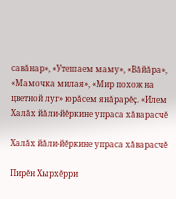савăнар», «Утешаем маму», «Вăйăра», «Мамочка милая», «Мир похож на цветной луг» юрăсем янăрарĕç. «Илем
Халăх йăли-йĕркине упраса хăварасчĕ

Халăх йăли-йĕркине упраса хăварасчĕ

Пирĕн Хырхĕрри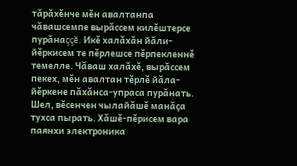тăрăхĕнче мĕн авалтанпа чăвашсемпе вырăссем килĕштерсе пурăнаççĕ. Икĕ халăхăн йăли-йĕркисем те пĕрлешсе пĕрпекленнĕ темелле. Чăваш халăхĕ, вырăссем пекех, мĕн авалтан тĕрлĕ йăла-йĕркене пăхăнса-упраса пурăнать. Шел, вĕсенчен чылайăшĕ манăçа тухса пырать. Хăшĕ-пĕрисем вара паянхи электроника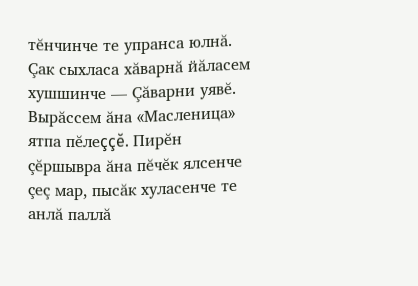тĕнчинче те упранса юлнă. Çак сыхласа хăварнă йăласем хушшинче — Çăварни уявĕ. Вырăссем ăна «Масленица» ятпа пĕлеççĕ. Пирĕн çĕршывра ăна пĕчĕк ялсенче çеç мар, пысăк хуласенче те анлă паллă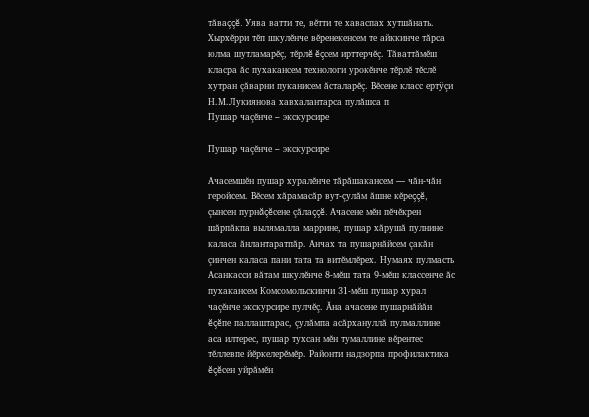тăваççĕ. Уява ватти те, вĕтти те хаваспах хутшăнать. Хырхĕрри тĕп шкулĕнче вĕренекенсем те айккинче тăрса юлма шутламарĕç, тĕрлĕ ĕçсем ирттерчĕç. Тăваттăмĕш класра ăс пухакансем технологи урокĕнче тĕрлĕ тĕслĕ хутран çăварни пуканисем ăсталарĕç. Вĕсене класс ертÿçи Н.М.Лукиянова хавхалантарса пулăшса п
Пушар чаçĕнче – экскурсире

Пушар чаçĕнче – экскурсире

Ачасемшĕн пушар хуралĕнче тăрăшакансем — чăн-чăн геройсем. Вĕсем хăрамасăр вут-çулăм ăшне кĕреççĕ, çынсен пурнăçĕсене çăлаççĕ. Ачасене мĕн пĕчĕкрен шăрпăкпа вылямалла маррине, пушар хăрушă пулнине каласа ăнлантаратпăр. Анчах та пушарнăйсем çакăн çинчен каласа пани тата та витĕмлĕрех. Нумаях пулмасть Асанкасси вăтам шкулĕнче 8-мĕш тата 9-мĕш классенче ăс пухакансем Комсомольскинчи 31-мĕш пушар хурал чаçĕнче экскурсире пулчĕç. Ăна ачасене пушарнăйăн ĕçĕпе паллаштарас, çулăмпа асăрхануллă пулмаллине аса илтерес, пушар тухсан мĕн тумаллине вĕрентес тĕллевпе йĕркелерĕмĕр. Районти надзорпа профилактика ĕçĕсен уйрăмĕн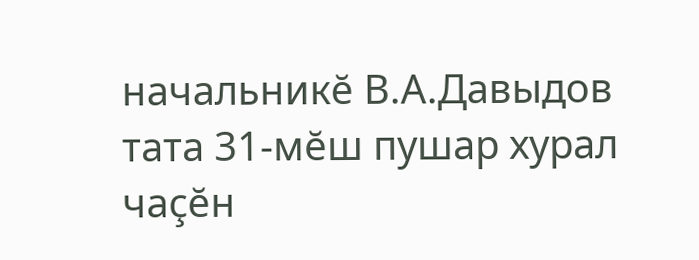начальникĕ В.А.Давыдов тата 31-мĕш пушар хурал чаçĕн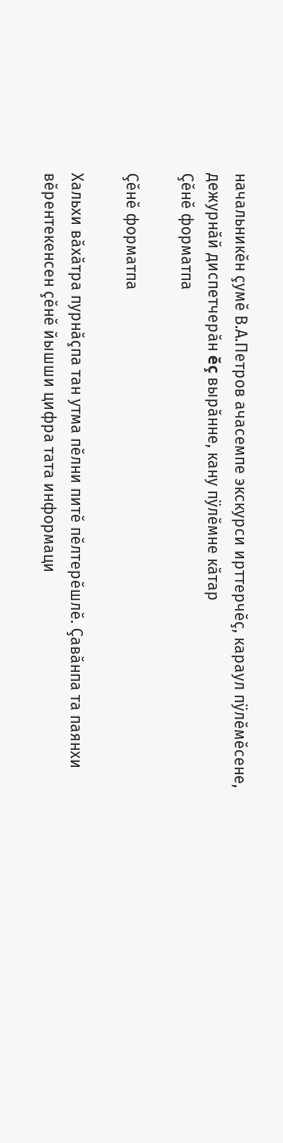начальникĕн çумĕ В.А.Петров ачасемпе экскурси ирттерчĕç, караул пÿлĕмĕсене, дежурнăй диспетчерăн ĕç вырăнне, кану пÿлĕмне кăтар
Çĕнĕ форматпа

Çĕнĕ форматпа

Хальхи вăхăтра пурнăçпа тан утма пĕлни питĕ пĕлтерĕшлĕ. Çавăнпа та паянхи вĕрентекенсен çĕнĕ йышши цифра тата информаци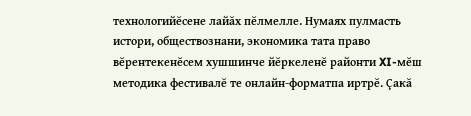технологийĕсене лайăх пĕлмелле. Нумаях пулмасть истори, обществознани, экономика тата право вĕрентекенĕсем хушшинче йĕркеленĕ районти XI-мĕш методика фестивалĕ те онлайн-форматпа иртрĕ. Çакă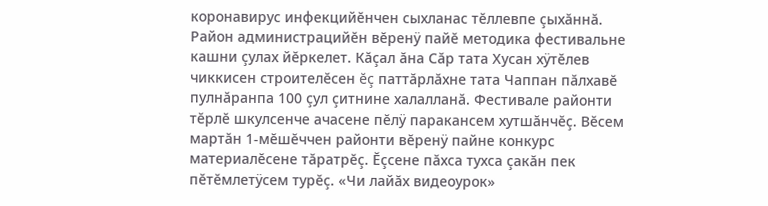коронавирус инфекцийĕнчен сыхланас тĕллевпе çыхăннă. Район администрацийĕн вĕренÿ пайĕ методика фестивальне кашни çулах йĕркелет. Кăçал ăна Сăр тата Хусан хÿтĕлев чиккисен строителĕсен ĕç паттăрлăхне тата Чаппан пăлхавĕ пулнăранпа 100 çул çитнине халалланă. Фестивале районти тĕрлĕ шкулсенче ачасене пĕлÿ паракансем хутшăнчĕç. Вĕсем мартăн 1-мĕшĕччен районти вĕренÿ пайне конкурс материалĕсене тăратрĕç. Ĕçсене пăхса тухса çакăн пек пĕтĕмлетÿсем турĕç. «Чи лайăх видеоурок»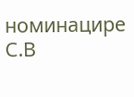номинацире С.В